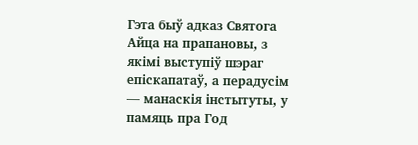Гэта быў адказ Святога Айца на прапановы, з якімі выступіў шэраг епіскапатаў, а перадусім — манаскія інстытуты, у памяць пра Год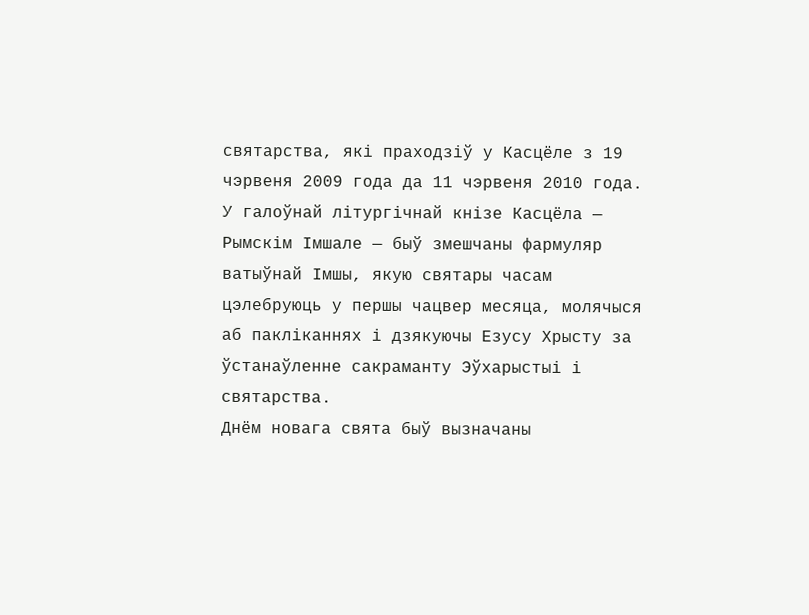святарства, які праходзіў у Касцёле з 19 чэрвеня 2009 года да 11 чэрвеня 2010 года.
У галоўнай літургічнай кнізе Касцёла — Рымскім Імшале — быў змешчаны фармуляр ватыўнай Імшы, якую святары часам цэлебруюць у першы чацвер месяца, молячыся аб пакліканнях і дзякуючы Езусу Хрысту за ўстанаўленне сакраманту Эўхарыстыі і святарства.
Днём новага свята быў вызначаны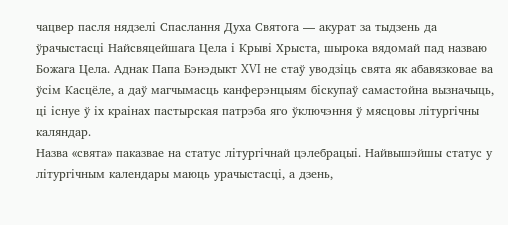чацвер пасля нядзелі Спаслання Духа Святога — акурат за тыдзень да ўрачыстасці Найсвяцейшага Цела і Крыві Хрыста, шырока вядомай пад назваю Божага Цела. Аднак Папа Бэнэдыкт XVI не стаў уводзіць свята як абавязковае ва ўсім Касцёле, а даў магчымасць канферэнцыям біскупаў самастойна вызначыць, ці існуе ў іх краінах пастырская патрэба яго ўключэння ў мясцовы літургічны каляндар.
Назва «свята» паказвае на статус літургічнай цэлебрацыі. Найвышэйшы статус у літургічным календары маюць урачыстасці, а дзень,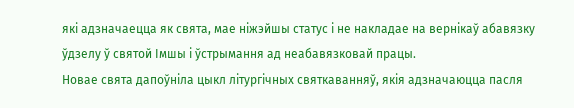які адзначаецца як свята, мае ніжэйшы статус і не накладае на вернікаў абавязку ўдзелу ў святой Імшы і ўстрымання ад неабавязковай працы.
Новае свята дапоўніла цыкл літургічных святкаванняў, якія адзначаюцца пасля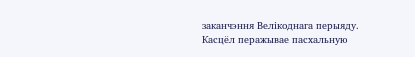заканчэння Велікоднага перыяду.
Касцёл перажывае пасхальную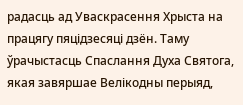радасць ад Уваскрасення Хрыста на працягу пяцідзесяці дзён. Таму ўрачыстасць Спаслання Духа Святога, якая завяршае Велікодны перыяд,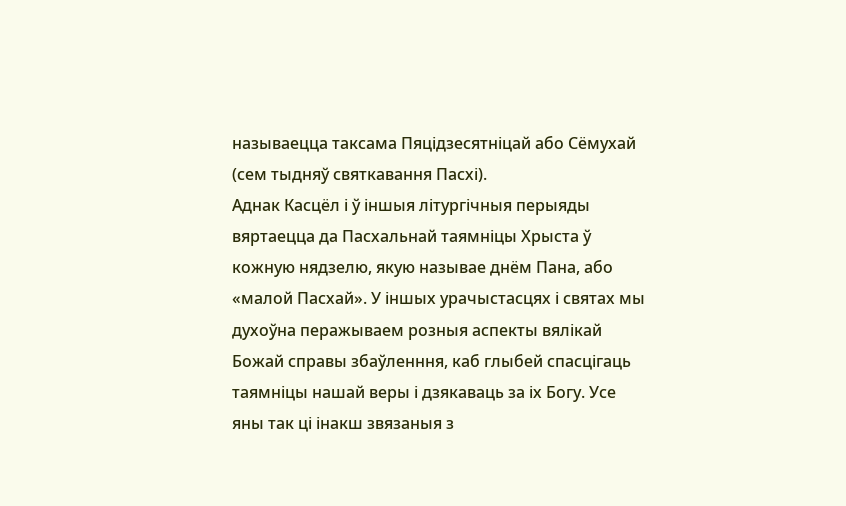называецца таксама Пяцідзесятніцай або Сёмухай (сем тыдняў святкавання Пасхі).
Аднак Касцёл і ў іншыя літургічныя перыяды вяртаецца да Пасхальнай таямніцы Хрыста ў кожную нядзелю, якую называе днём Пана, або «малой Пасхай». У іншых урачыстасцях і святах мы духоўна перажываем розныя аспекты вялікай Божай справы збаўленння, каб глыбей спасцігаць таямніцы нашай веры і дзякаваць за іх Богу. Усе яны так ці інакш звязаныя з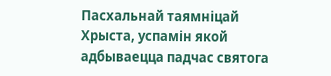Пасхальнай таямніцай Хрыста, успамін якой адбываецца падчас святога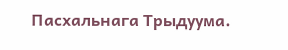Пасхальнага Трыдуума.